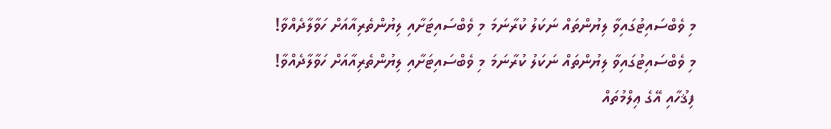މި ވެބްސައިޓުގައިވާ ލިޔުންތައް ނަކަލު ކުރާނަމަ މި ވެބްސައިޓަށާއި ލިޔުންތެރިއާއަށް ހަވާލާދެއްވާ!
މި ވެބްސައިޓުގައިވާ ލިޔުންތައް ނަކަލު ކުރާނަމަ މި ވެބްސައިޓަށާއި ލިޔުންތެރިއާއަށް ހަވާލާދެއްވާ!
ފިޤުހާއި އޭގެ ޢިލްމުތައް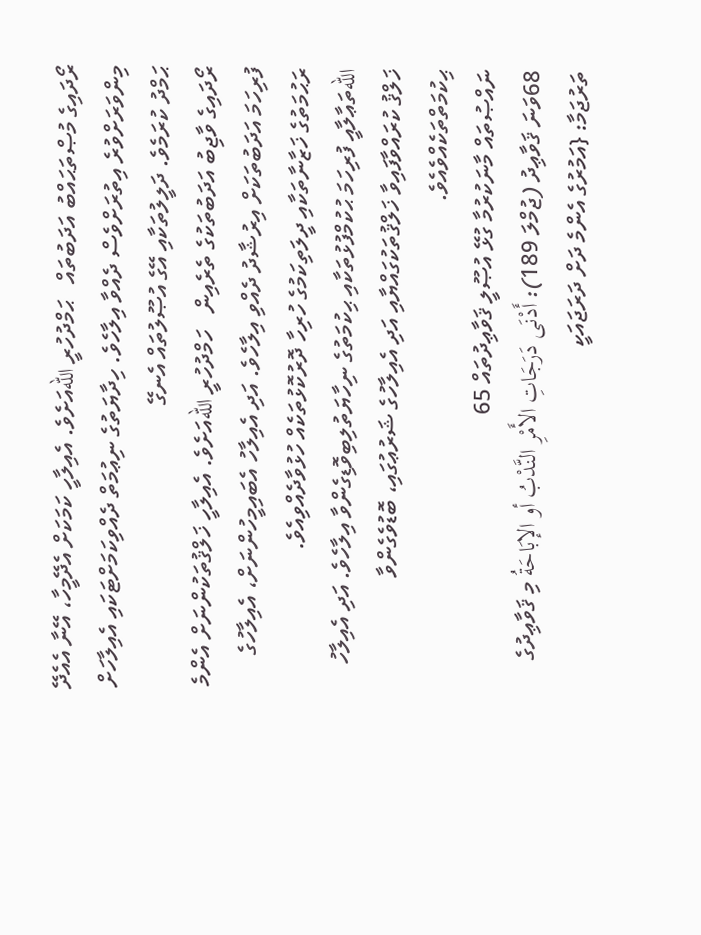ރޯދައިގެ މުޞްތަޙައްބު އަދަބުތައް   ޙަމްދުހުރީ اللهއަށެވެ. އެއިލާހީ ކަމަކަށް އެދޭމީހާ، އޭނާ އެއެދޭ މިންވަރަށްވުރެ އިތުރަށްވެސް ދެއްވާ އިލާހެވެ. ހިދާޔަތުގެ ނިޢުމަތް ދެއްވިކަމަށްޓަކައި އެއިލާހަށް ޙަމްދު ކުރަމެވެ. ދަލީލުތަކާއި އޭގެ އުޞޫލުތައް އެނގޭ
ރޯދައިގެ ވާޖިބު އަދަބުތަކުގެ ތެރެއިން   ހަމްދުހުރީ اللهއަށެވެ. އެއިލާހީ ޚަލްޤުތަކުންނަށް އެންމެ ފުރިހަމަ އަދަބުތަކަށް އިރުޝާދު ދެއްވި އިލާހެވެ. އަދި އެއިލާހު އެބައިމީހުންނަށް، އެއިލާހުގެ ރަޙުމަތުގެ ޚަޒާނާތަކާއި ދީލަތިކަމުގެ ހުރިހާ ދޮރުކޮޅުތަކެއް ހުޅުވާދެއްވިއެވެ.
اللهތަޢާލާއީ ފުރިހަމަ ޙުކުމްފުޅުތަކާއި ޙިކުމަތުގެ ނިހާޔަތުލިބިވޮޑިގެންވާ އިލާހެވެ. އަދި އެއިލާހު ޚަލްޤު ކުރައްވާފައިވާ ޚަލްޤުތަކުގައްޔާއި އަދި އެއިލާހުގެ ޝަރުޢުގައި، ބޮޑުވެގެންވާ ޙިކުމަތްތަކެއްވެއެވެ.
ނައްޞުތައް މާނަކުރުމާ ގުޅޭ އުޞޫލީ ޤަވާޢިދުތައް 65
68ވަނަ ޤަވާޢިދު (ޖުމްލަ 189): أَدْنَى دَرَجَاتِ الأَمْرِ النَّدْبُ أو الإبَاحَةُ މި ޤަވާޢިދުގެ ތަރުޖަމާ: {އަމުރުގެ އެންމެ ދަށް ދަރަޖައަކީ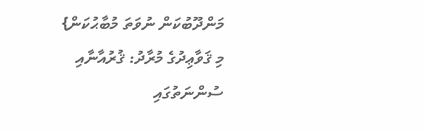މަންދޫބުކަން ނުވަތަ މުބާޙުކަން} މި ޤަވާޢިދުގެ މުރާދު: ޤުރުއާނާއި ސުންނަތުގައި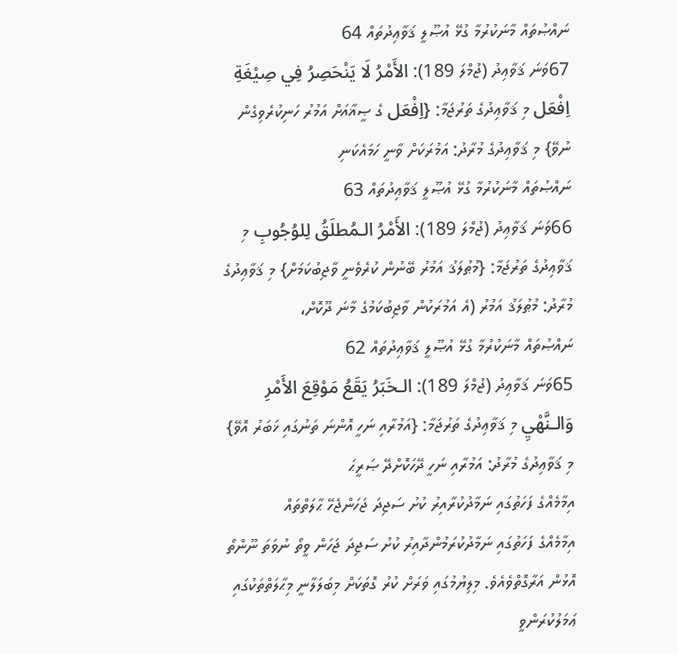ނައްޞުތައް މާނަކުރުމާ ގުޅޭ އުޞޫލީ ޤަވާޢިދުތައް 64
67ވަނަ ޤަވާޢިދު (ޖުމްލަ 189): الأَمْرُ لَا يَنْحَصِرُ فِي صِيْغَةِ اِفْعَل މި ޤަވާޢިދުގެ ތަރުޖަމާ: {اِفْعَل ގެ ޞީޣާއަށް އަމުރު ހަނިކުރެވިގެން ނުވޭ} މި ޤަވާޢިދުގެ މުރާދު: އަމުރަކަށް ވާނީ ހަމައެކަނި
ނައްޞުތައް މާނަކުރުމާ ގުޅޭ އުޞޫލީ ޤަވާޢިދުތައް 63
66ވަނަ ޤަވާޢިދު (ޖުމްލަ 189): الأَمْرُ الـمُطلَقُ لِلوُجُوبِ މި ޤަވާޢިދުގެ ތަރުޖަމާ: {މުޠުލަޤު އަމުރު ބޭނުން ކުރެވެނީ ވާޖިބުކަމަށް} މި ޤަވާޢިދުގެ މުރާދު: މުޠުލަޤު އަމުރު (އެ އަމުރަކުން ވާޖިބުކަމުގެ މާނަ ދޫކޮށް،
ނައްޞުތައް މާނަކުރުމާ ގުޅޭ އުޞޫލީ ޤަވާޢިދުތައް 62
65ވަނަ ޤަވާޢިދު (ޖުމްލަ 189): الـخَبَرُ يَقَعُ مَوْقِعَ الأَمْرِ وَالـنَّهْيِ މި ޤަވާޢިދުގެ ތަރުޖަމާ: {އަމުރާއި ނަހީ އޮންނަ ތަނުގައި ޚަބަރު އޮވޭ} މި ޤަވާޢިދުގެ މުރާދު: އަމުރާއި ނަހީ ދޭހަކޮށްދޭ ޞަރީޙަ
އިމާމެއްގެ ފަހަތުގައި ނަމާދުކުރާއިރު ކުށު ސަޖިދަ ޖަހަންޖެހޭ ޙާލަތްތައް
އިމާމެއްގެ ފަހަތުގައި ނަމާދުކުރަމުންދާއިރު ކުށު ސަޖިދަ ޖަހަން ވީތޯ ނުވަތަ ނޫންތޯ އޮޅުން އަރާގޮތްވެއެވެ. މިލިޔުމުގައި ވަރަށް ކުރު ގޮތަކަށް މިބަލަލާނީ މިޙާލަތްތަކުގައި ޢަމަލުކުރަންވީ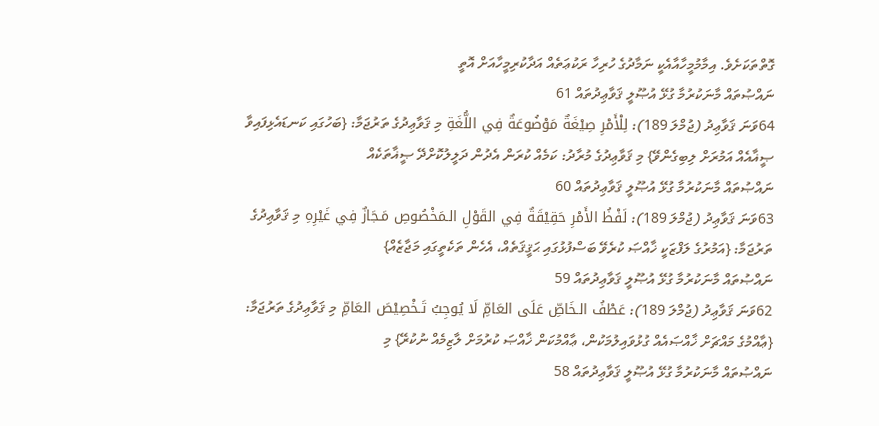ގޮތްތަކަށެވެ. އިމާމުމީހާއާއެކީ ނަމާދުގެ ހުރިހާ ރަކުޢަތެއް އަދާކުރިމީހާއަށް އޮތީ
ނައްޞުތައް މާނަކުރުމާ ގުޅޭ އުޞޫލީ ޤަވާޢިދުތައް 61
64ވަނަ ޤަވާޢިދު (ޖުމްލަ 189): لِلْأَمْرِ صِيْغَةٌ مَوْضُوعَةٌ فِي اللُّغَةِ މި ޤަވާޢިދުގެ ތަރުޖަމާ: {ބަހުގައި ކަނޑައެޅިފައިވާ ޞީޣާއެއް އަމުރަށް ލިބިގެންވޭ} މި ޤަވާޢިދުގެ މުރާދު: ކަމެއް ކުރަން އެދުން ދަލީލުކޮށްދޭ ޞީޣާތަކެއް
ނައްޞުތައް މާނަކުރުމާ ގުޅޭ އުޞޫލީ ޤަވާޢިދުތައް 60
63ވަނަ ޤަވާޢިދު (ޖުމްލަ 189): لَفْظُ الأَمْرِ حَقِيْقَةٌ فِي القَوْلِ الـمَخْصُوصِ مَـجَازٌ فِي غَيْرِهِ މި ޤަވާޢިދުގެ ތަރުޖަމާ: {އަމުރުގެ ލަފްޒަކީ ޚާއްޞަ ކުރެވޭ ބަސްފުޅުގައި ޙަޤީޤަތެއް، އެހެން ތަކެތީގައި މަޖާޒެއް}
ނައްޞުތައް މާނަކުރުމާ ގުޅޭ އުޞޫލީ ޤަވާޢިދުތައް 59
62ވަނަ ޤަވާޢިދު (ޖުމްލަ 189): عَطْفُ الـخَاصِّ عَلَى العَامِّ لَا يُوجِبُ تَـخْصِيْصَ العَامِّ މި ޤަވާޢިދުގެ ތަރުޖަމާ: {ޢާއްމުގެ މައްޗަށް ޚާއްޞައެއް ގުޅުވައިލުމަކުން، ޢާއްމުކަން ޚާއްޞަ ކުރުމަށް ލާޒިމެއް ނުކުރޭ} މި
ނައްޞުތައް މާނަކުރުމާ ގުޅޭ އުޞޫލީ ޤަވާޢިދުތައް 58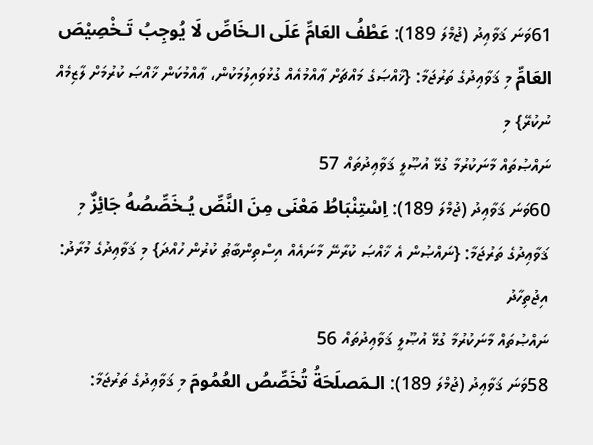61ވަނަ ޤަވާޢިދު (ޖުމްލަ 189): عَطْفُ العَامِّ عَلَى الـخَاصِّ لَا يُوجِبُ تَـخْصِيْصَ العَامِّ މި ޤަވާޢިދުގެ ތަރުޖަމާ: {ޚާއްޞަގެ މައްޗަށް ޢާއްމުއެއް ގުޅުވައިލުމަކުން، ޢާއްމުކަން ޚާއްޞަ ކުރުމަށް ލާޒިމެއް ނުކުރޭ} މި
ނައްޞުތައް މާނަކުރުމާ ގުޅޭ އުޞޫލީ ޤަވާޢިދުތައް 57
60ވަނަ ޤަވާޢިދު (ޖުމްލަ 189): اِسْتِنْبَاطُ مَعْنَى مِنَ النَّصِّ يُـخَصِّصُهُ جَائِزٌ މި ޤަވާޢިދުގެ ތަރުޖަމާ: {ނައްޞުން އެ ޚާއްޞަ ކުރާނޭ މާނައެއް އިސްތިންބާޠު ކުރުން ހުއްދަ} މި ޤަވާޢިދުގެ މުރާދު: އިޖުތިހާދު
ނައްޞުތައް މާނަކުރުމާ ގުޅޭ އުޞޫލީ ޤަވާޢިދުތައް 56
58ވަނަ ޤަވާޢިދު (ޖުމްލަ 189): الـمَصلَحَةُ تُخَصِّصُ العُمُومَ މި ޤަވާޢިދުގެ ތަރުޖަމާ: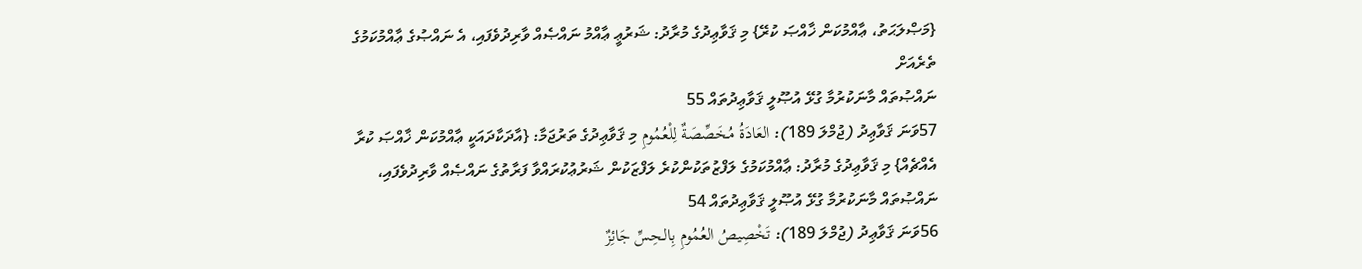{މަޞްލަޙަތު، ޢާއްމުކަން ޚާއްޞަ ކުރޭ} މި ޤަވާޢިދުގެ މުރާދު: ޝަރުޢީ ޢާއްމު ނައްޞެއް ވާރިދުވެފައި، އެ ނައްޞުގެ ޢާއްމުކަމުގެ ތެރެއަށް
ނައްޞުތައް މާނަކުރުމާ ގުޅޭ އުޞޫލީ ޤަވާޢިދުތައް 55
57ވަނަ ޤަވާޢިދު (ޖުމްލަ 189): العَادَةُ مُـخَصِّصَةٌ لِلْعُمُومِ މި ޤަވާޢިދުގެ ތަރުޖަމާ: {އާދަކާދައަކީ ޢާއްމުކަން ޚާއްޞަ ކުރާ އެއްޗެއް} މި ޤަވާޢިދުގެ މުރާދު: ޢާއްމުކަމުގެ ލަފްޒުތަކުންކުރެ ލަފްޒަކުން ޝަރުޢުކުރައްވާ ފަރާތުގެ ނައްޞެއް ވާރިދުވެފައި،
ނައްޞުތައް މާނަކުރުމާ ގުޅޭ އުޞޫލީ ޤަވާޢިދުތައް 54
56ވަނަ ޤަވާޢިދު (ޖުމްލަ 189): تَخْصِيصُ العُمُومِ بِالـحِسِّ جَائِزٌ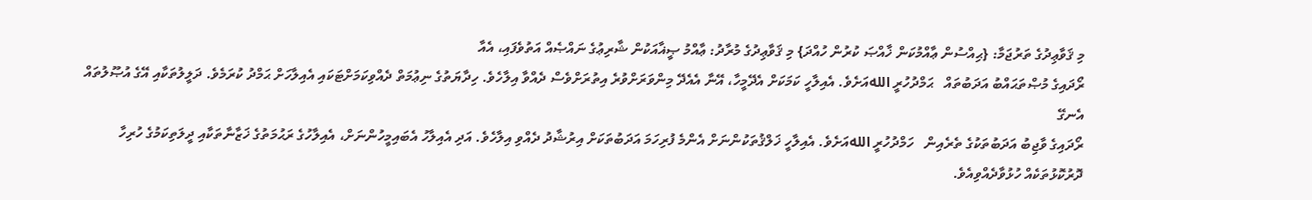މި ޤަވާޢިދުގެ ތަރުޖަމާ: {ޙިއްސުން ޢާއްމުކަން ޚާއްޞަ ކުރުން ހުއްދަ} މި ޤަވާޢިދުގެ މުރާދު: ޢާއްމު ޞީޣާއަކުން ޝާރިޢުގެ ނައްޞެއް އަތުވެފައި، އެއާ
ރޯދައިގެ މުޞްތަޙައްބު އަދަބުތައް   ޙަމްދުހުރީ اللهއަށެވެ. އެއިލާހީ ކަމަކަށް އެދޭމީހާ، އޭނާ އެއެދޭ މިންވަރަށްވުރެ އިތުރަށްވެސް ދެއްވާ އިލާހެވެ. ހިދާޔަތުގެ ނިޢުމަތް ދެއްވިކަމަށްޓަކައި އެއިލާހަށް ޙަމްދު ކުރަމެވެ. ދަލީލުތަކާއި އޭގެ އުޞޫލުތައް އެނގޭ
ރޯދައިގެ ވާޖިބު އަދަބުތަކުގެ ތެރެއިން   ހަމްދުހުރީ اللهއަށެވެ. އެއިލާހީ ޚަލްޤުތަކުންނަށް އެންމެ ފުރިހަމަ އަދަބުތަކަށް އިރުޝާދު ދެއްވި އިލާހެވެ. އަދި އެއިލާހު އެބައިމީހުންނަށް، އެއިލާހުގެ ރަޙުމަތުގެ ޚަޒާނާތަކާއި ދީލަތިކަމުގެ ހުރިހާ ދޮރުކޮޅުތަކެއް ހުޅުވާދެއްވިއެވެ.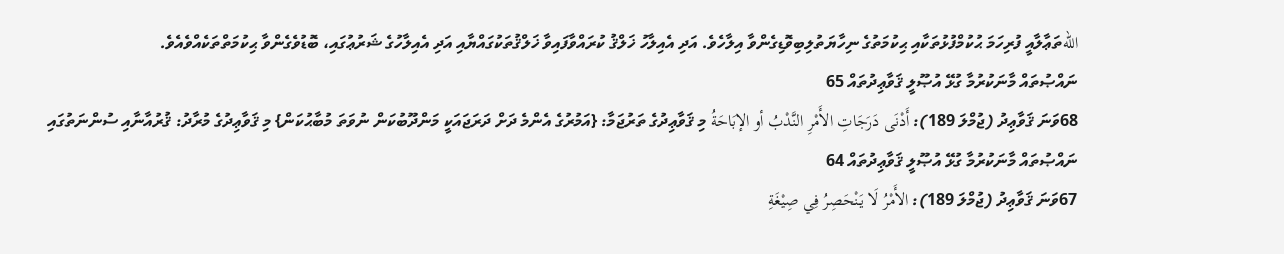اللهތަޢާލާއީ ފުރިހަމަ ޙުކުމްފުޅުތަކާއި ޙިކުމަތުގެ ނިހާޔަތުލިބިވޮޑިގެންވާ އިލާހެވެ. އަދި އެއިލާހު ޚަލްޤު ކުރައްވާފައިވާ ޚަލްޤުތަކުގައްޔާއި އަދި އެއިލާހުގެ ޝަރުޢުގައި، ބޮޑުވެގެންވާ ޙިކުމަތްތަކެއްވެއެވެ.
ނައްޞުތައް މާނަކުރުމާ ގުޅޭ އުޞޫލީ ޤަވާޢިދުތައް 65
68ވަނަ ޤަވާޢިދު (ޖުމްލަ 189): أَدْنَى دَرَجَاتِ الأَمْرِ النَّدْبُ أو الإبَاحَةُ މި ޤަވާޢިދުގެ ތަރުޖަމާ: {އަމުރުގެ އެންމެ ދަށް ދަރަޖައަކީ މަންދޫބުކަން ނުވަތަ މުބާޙުކަން} މި ޤަވާޢިދުގެ މުރާދު: ޤުރުއާނާއި ސުންނަތުގައި
ނައްޞުތައް މާނަކުރުމާ ގުޅޭ އުޞޫލީ ޤަވާޢިދުތައް 64
67ވަނަ ޤަވާޢިދު (ޖުމްލަ 189): الأَمْرُ لَا يَنْحَصِرُ فِي صِيْغَةِ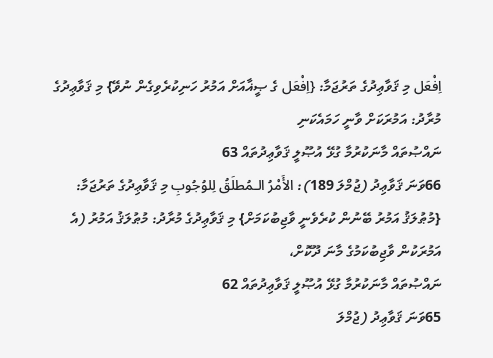اِفْعَل މި ޤަވާޢިދުގެ ތަރުޖަމާ: {اِفْعَل ގެ ޞީޣާއަށް އަމުރު ހަނިކުރެވިގެން ނުވޭ} މި ޤަވާޢިދުގެ މުރާދު: އަމުރަކަށް ވާނީ ހަމައެކަނި
ނައްޞުތައް މާނަކުރުމާ ގުޅޭ އުޞޫލީ ޤަވާޢިދުތައް 63
66ވަނަ ޤަވާޢިދު (ޖުމްލަ 189): الأَمْرُ الـمُطلَقُ لِلوُجُوبِ މި ޤަވާޢިދުގެ ތަރުޖަމާ: {މުޠުލަޤު އަމުރު ބޭނުން ކުރެވެނީ ވާޖިބުކަމަށް} މި ޤަވާޢިދުގެ މުރާދު: މުޠުލަޤު އަމުރު (އެ އަމުރަކުން ވާޖިބުކަމުގެ މާނަ ދޫކޮށް،
ނައްޞުތައް މާނަކުރުމާ ގުޅޭ އުޞޫލީ ޤަވާޢިދުތައް 62
65ވަނަ ޤަވާޢިދު (ޖުމްލަ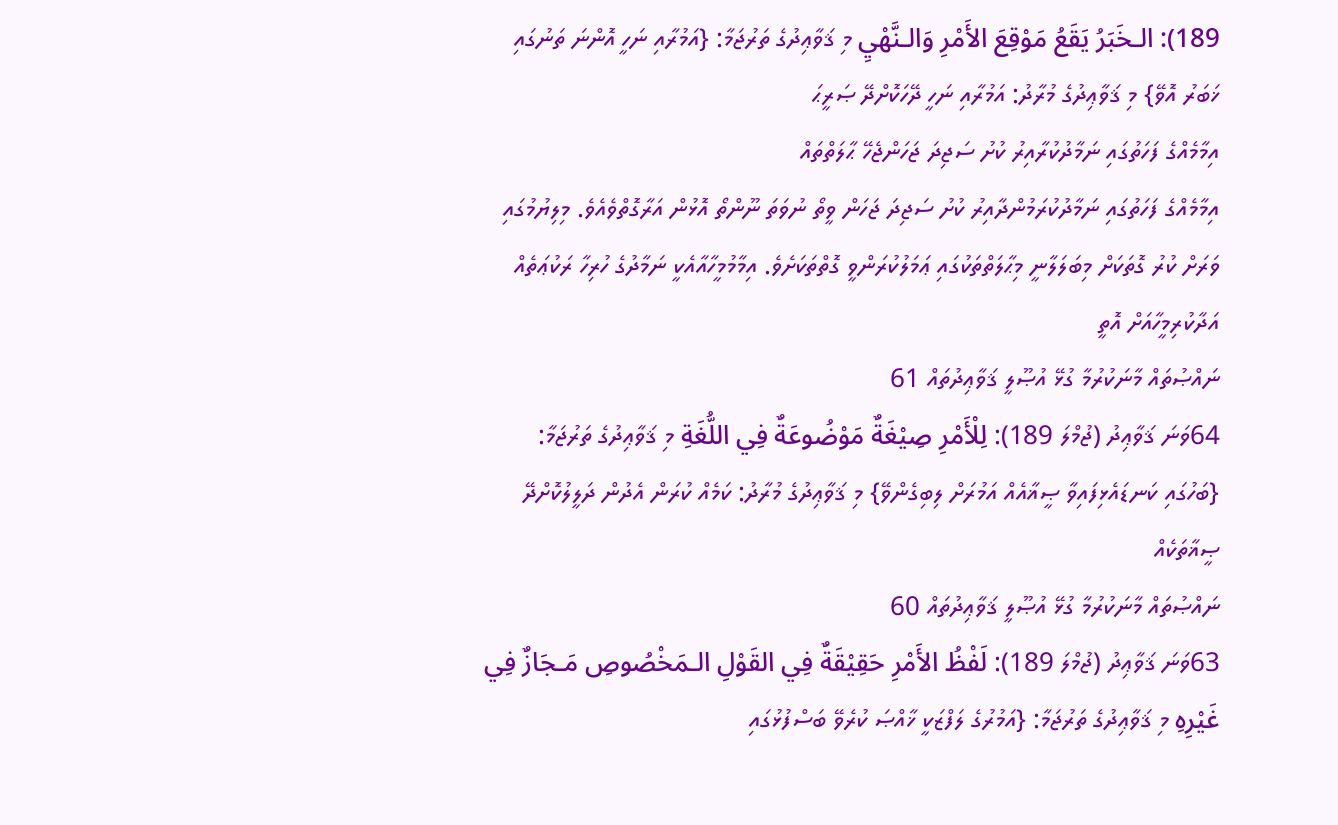189): الـخَبَرُ يَقَعُ مَوْقِعَ الأَمْرِ وَالـنَّهْيِ މި ޤަވާޢިދުގެ ތަރުޖަމާ: {އަމުރާއި ނަހީ އޮންނަ ތަނުގައި ޚަބަރު އޮވޭ} މި ޤަވާޢިދުގެ މުރާދު: އަމުރާއި ނަހީ ދޭހަކޮށްދޭ ޞަރީޙަ
އިމާމެއްގެ ފަހަތުގައި ނަމާދުކުރާއިރު ކުށު ސަޖިދަ ޖަހަންޖެހޭ ޙާލަތްތައް
އިމާމެއްގެ ފަހަތުގައި ނަމާދުކުރަމުންދާއިރު ކުށު ސަޖިދަ ޖަހަން ވީތޯ ނުވަތަ ނޫންތޯ އޮޅުން އަރާގޮތްވެއެވެ. މިލިޔުމުގައި ވަރަށް ކުރު ގޮތަކަށް މިބަލަލާނީ މިޙާލަތްތަކުގައި ޢަމަލުކުރަންވީ ގޮތްތަކަށެވެ. އިމާމުމީހާއާއެކީ ނަމާދުގެ ހުރިހާ ރަކުޢަތެއް އަދާކުރިމީހާއަށް އޮތީ
ނައްޞުތައް މާނަކުރުމާ ގުޅޭ އުޞޫލީ ޤަވާޢިދުތައް 61
64ވަނަ ޤަވާޢިދު (ޖުމްލަ 189): لِلْأَمْرِ صِيْغَةٌ مَوْضُوعَةٌ فِي اللُّغَةِ މި ޤަވާޢިދުގެ ތަރުޖަމާ: {ބަހުގައި ކަނޑައެޅިފައިވާ ޞީޣާއެއް އަމުރަށް ލިބިގެންވޭ} މި ޤަވާޢިދުގެ މުރާދު: ކަމެއް ކުރަން އެދުން ދަލީލުކޮށްދޭ ޞީޣާތަކެއް
ނައްޞުތައް މާނަކުރުމާ ގުޅޭ އުޞޫލީ ޤަވާޢިދުތައް 60
63ވަނަ ޤަވާޢިދު (ޖުމްލަ 189): لَفْظُ الأَمْرِ حَقِيْقَةٌ فِي القَوْلِ الـمَخْصُوصِ مَـجَازٌ فِي غَيْرِهِ މި ޤަވާޢިދުގެ ތަރުޖަމާ: {އަމުރުގެ ލަފްޒަކީ ޚާއްޞަ ކުރެވޭ ބަސްފުޅުގައި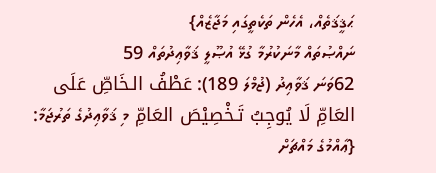ޙަޤީޤަތެއް، އެހެން ތަކެތީގައި މަޖާޒެއް}
ނައްޞުތައް މާނަކުރުމާ ގުޅޭ އުޞޫލީ ޤަވާޢިދުތައް 59
62ވަނަ ޤަވާޢިދު (ޖުމްލަ 189): عَطْفُ الـخَاصِّ عَلَى العَامِّ لَا يُوجِبُ تَـخْصِيْصَ العَامِّ މި ޤަވާޢިދުގެ ތަރުޖަމާ: {ޢާއްމުގެ މައްޗަށް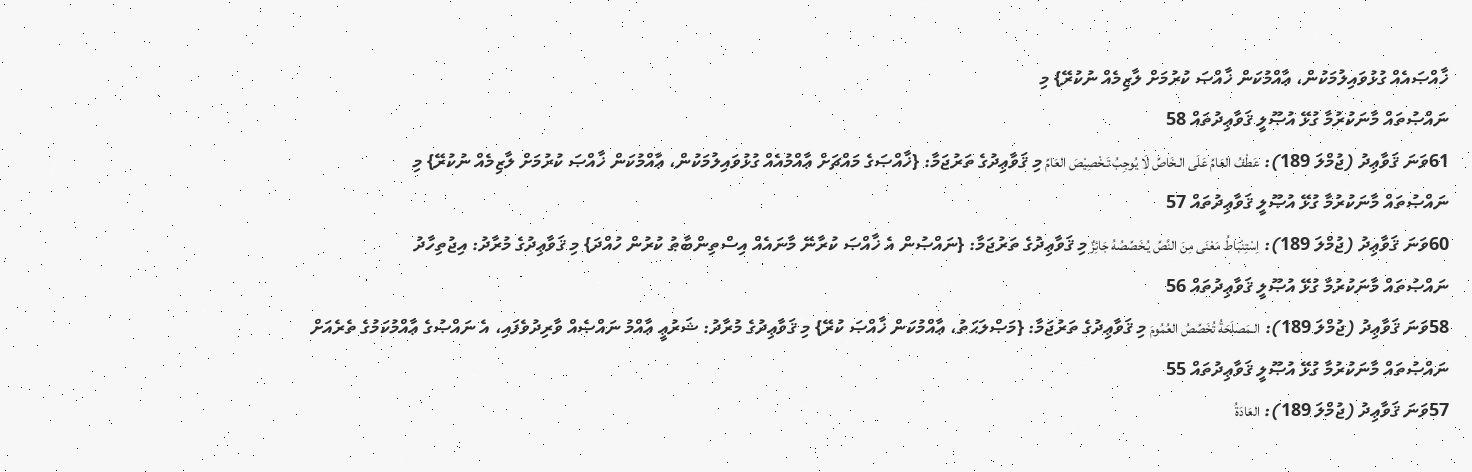ޚާއްޞައެއް ގުޅުވައިލުމަކުން، ޢާއްމުކަން ޚާއްޞަ ކުރުމަށް ލާޒިމެއް ނުކުރޭ} މި
ނައްޞުތައް މާނަކުރުމާ ގުޅޭ އުޞޫލީ ޤަވާޢިދުތައް 58
61ވަނަ ޤަވާޢިދު (ޖުމްލަ 189): عَطْفُ العَامِّ عَلَى الـخَاصِّ لَا يُوجِبُ تَـخْصِيْصَ العَامِّ މި ޤަވާޢިދުގެ ތަރުޖަމާ: {ޚާއްޞަގެ މައްޗަށް ޢާއްމުއެއް ގުޅުވައިލުމަކުން، ޢާއްމުކަން ޚާއްޞަ ކުރުމަށް ލާޒިމެއް ނުކުރޭ} މި
ނައްޞުތައް މާނަކުރުމާ ގުޅޭ އުޞޫލީ ޤަވާޢިދުތައް 57
60ވަނަ ޤަވާޢިދު (ޖުމްލަ 189): اِسْتِنْبَاطُ مَعْنَى مِنَ النَّصِّ يُـخَصِّصُهُ جَائِزٌ މި ޤަވާޢިދުގެ ތަރުޖަމާ: {ނައްޞުން އެ ޚާއްޞަ ކުރާނޭ މާނައެއް އިސްތިންބާޠު ކުރުން ހުއްދަ} މި ޤަވާޢިދުގެ މުރާދު: އިޖުތިހާދު
ނައްޞުތައް މާނަކުރުމާ ގުޅޭ އުޞޫލީ ޤަވާޢިދުތައް 56
58ވަނަ ޤަވާޢިދު (ޖުމްލަ 189): الـمَصلَحَةُ تُخَصِّصُ العُمُومَ މި ޤަވާޢިދުގެ ތަރުޖަމާ: {މަޞްލަޙަތު، ޢާއްމުކަން ޚާއްޞަ ކުރޭ} މި ޤަވާޢިދުގެ މުރާދު: ޝަރުޢީ ޢާއްމު ނައްޞެއް ވާރިދުވެފައި، އެ ނައްޞުގެ ޢާއްމުކަމުގެ ތެރެއަށް
ނައްޞުތައް މާނަކުރުމާ ގުޅޭ އުޞޫލީ ޤަވާޢިދުތައް 55
57ވަނަ ޤަވާޢިދު (ޖުމްލަ 189): العَادَةُ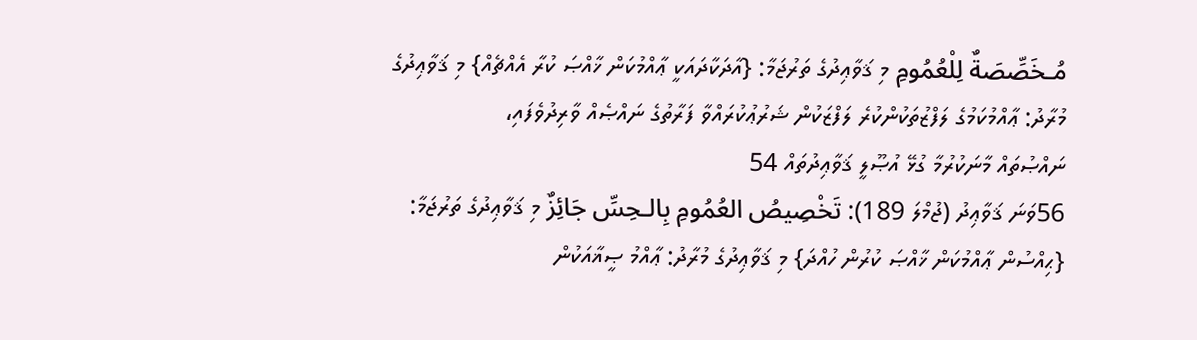مُـخَصِّصَةٌ لِلْعُمُومِ މި ޤަވާޢިދުގެ ތަރުޖަމާ: {އާދަކާދައަކީ ޢާއްމުކަން ޚާއްޞަ ކުރާ އެއްޗެއް} މި ޤަވާޢިދުގެ މުރާދު: ޢާއްމުކަމުގެ ލަފްޒުތަކުންކުރެ ލަފްޒަކުން ޝަރުޢުކުރައްވާ ފަރާތުގެ ނައްޞެއް ވާރިދުވެފައި،
ނައްޞުތައް މާނަކުރުމާ ގުޅޭ އުޞޫލީ ޤަވާޢިދުތައް 54
56ވަނަ ޤަވާޢިދު (ޖުމްލަ 189): تَخْصِيصُ العُمُومِ بِالـحِسِّ جَائِزٌ މި ޤަވާޢިދުގެ ތަރުޖަމާ: {ޙިއްސުން ޢާއްމުކަން ޚާއްޞަ ކުރުން ހުއްދަ} މި ޤަވާޢިދުގެ މުރާދު: ޢާއްމު ޞީޣާއަކުން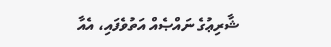ޝާރިޢުގެ ނައްޞެއް އަތުވެފައި، އެއާ